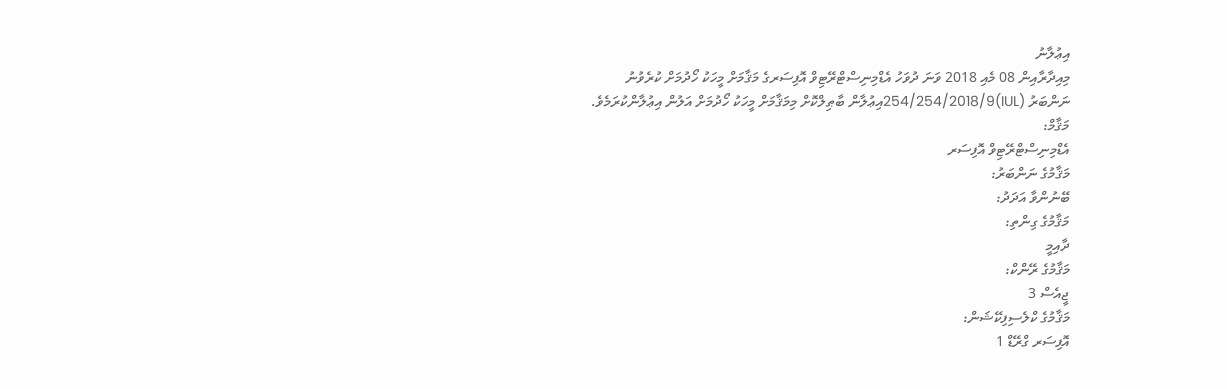އިޢުލާނު
މިއިދާރާއިން 08 މެއި 2018 ވަނަ ދުވަހު އެޑްމިނިސްޓްރޭޓިވް އޮފިސަރގެ މަޤާމަށް މީހަކު ހޯދުމަށް ކުރެވުނު
ނަންބަރު (IUL)254/254/2018/9އިޢުލާން ބާޠިލްކޮށް މިމަޤާމަށް މީހަކު ހޯދުމަށް އަލުން އިޢުލާންކުރަމެވެ.
މަޤާމް:
އެޑްމިނިސްޓްރޭޓިވް އޮފިސަރ
މަޤާމުގެ ނަންބަރު:
ބޭނުންވާ އަދަދު:
މަޤާމުގެ ގިންތި:
ދާއިމީ
މަޤާމުގެ ރޭންކް:
ޖީއެސް 3
މަޤާމުގެ ކްލެސިފިކޭޝަން:
އޮފިސަރ ގްރޭޑް 1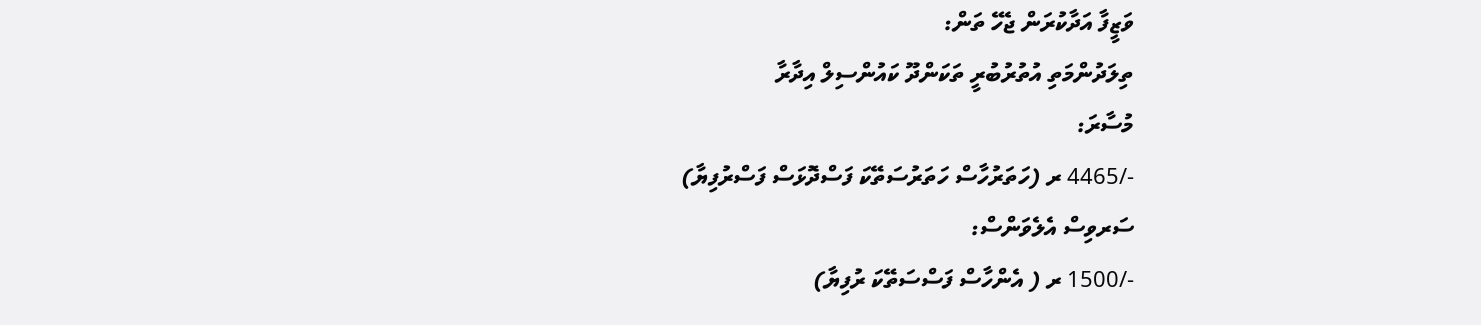ވަޒީފާ އަދާކުރަން ޖެހޭ ތަން:
ތިލަދުންމަތި އުތުރުބުރީ ތަކަންދޫ ކައުންސިލް އިދާރާ
މުސާރަ:
-/4465 ރ (ހަތަރުހާސް ހަތަރުސަތޭކަ ފަސްދޮޅަސް ފަސްރުފިޔާ)
ސަރވިސް އެލެވަންސް:
-/1500 ރ ( އެންހާސް ފަސްސަތޭކަ ރުފިޔާ)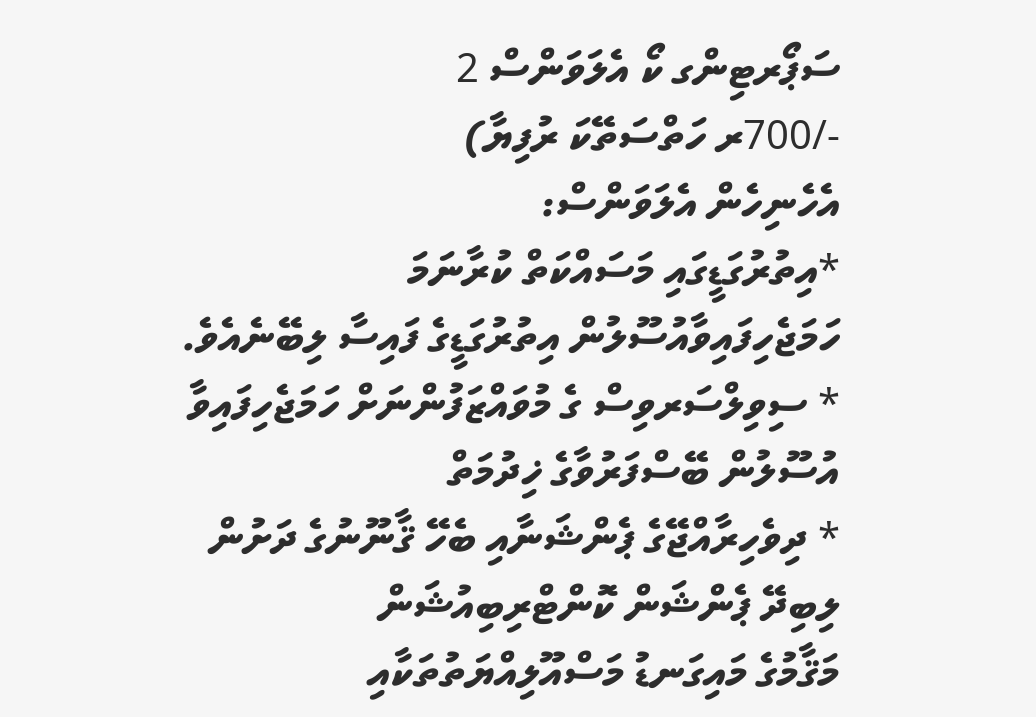ސަޕޯރޓިންގ ކޯ އެލަވަންސް 2
-/700ރ ހަތްސަތޭކަ ރުފިޔާ)
އެހެނިހެން އެލަވަންސް:
*އިތުރުގަޑީގައި މަސައްކަތް ކުރާނަމަ ހަމަޖެހިފައިވާއުސޫލުން އިތުރުގަޑީގެ ފައިސާ ލިބޭނެއެވެ.
* ސިވިލްސަރވިސް ގެ މުވައްޒަފުންނަށް ހަމަޖެހިފައިވާ އުސޫލުން ބޭސްފަރުވާގެ ޚިދުމަތް
* ދިވެހިރާއްޖޭގެ ޕެންޝަނާއި ބެހޭ ޤާނޫނުގެ ދަށުން ލިބިދޭ ޕެންޝަން ކޮންޓްރިބިއުޝަން
މަޤާމުގެ މައިގަނޑު މަސްއޫލިއްޔަތުތަކާއި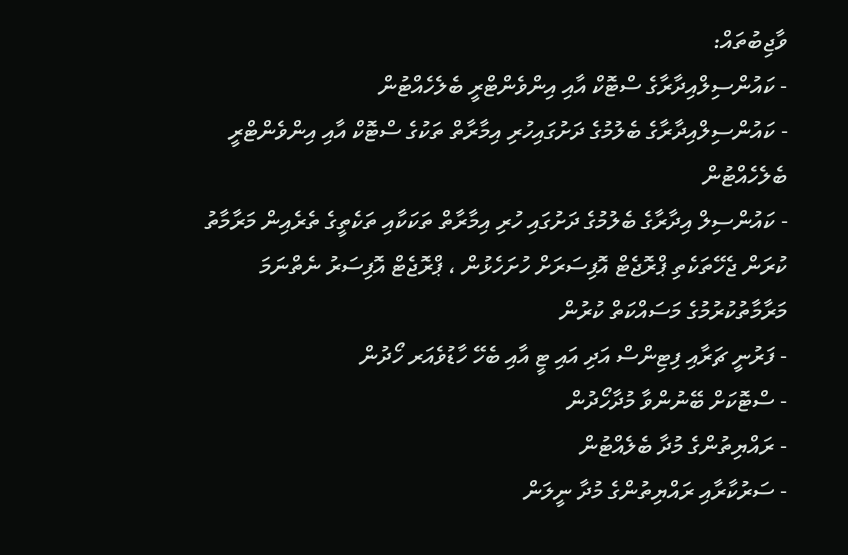ވާޖިބުތައް:
- ކައުންސިލްއިދާރާގެ ސްޓޮކް އާއި އިންވެންޓްރީ ބެލެހެއްޓުން
- ކައުންސިލްއިދާރާގެ ބެލުމުގެ ދަށުގައިހުރި އިމާރާތް ތަކުގެ ސްޓޮކް އާއި އިންވެންޓްރީ ބެލެހެއްޓުން
- ކައުންސިލް އިދާރާގެ ބެލުމުގެ ދަށުގައި ހުރި އިމާރާތް ތަކަކާއި ތަކެތީގެ ތެރެއިން މަރާމާތު ކުރަން ޖެހޭތަކެތި ޕްރޮޖެޓް އޮފިސަރަށް ހުށަހެޅުން ، ޕްރޮޖެޓް އޮފިސަރު ނެތްނަމަ މަރާމާތުކުރުމުގެ މަސައްކަތް ކުރުން
- ފަރުނީ ޗަރާއި ފިޓިންސް އަދި އައި ޓީ އާއި ބެހޭ ހާޑުވެއަރ ހޯދުން
- ސްޓޮކަށް ބޭނުންވާ މުދާހޯދުން
- ރައްޔިތުންގެ މުދާ ބެލެއްޓުން
- ސަރުކާރާއި ރައްޔިތުންގެ މުދާ ނީލަން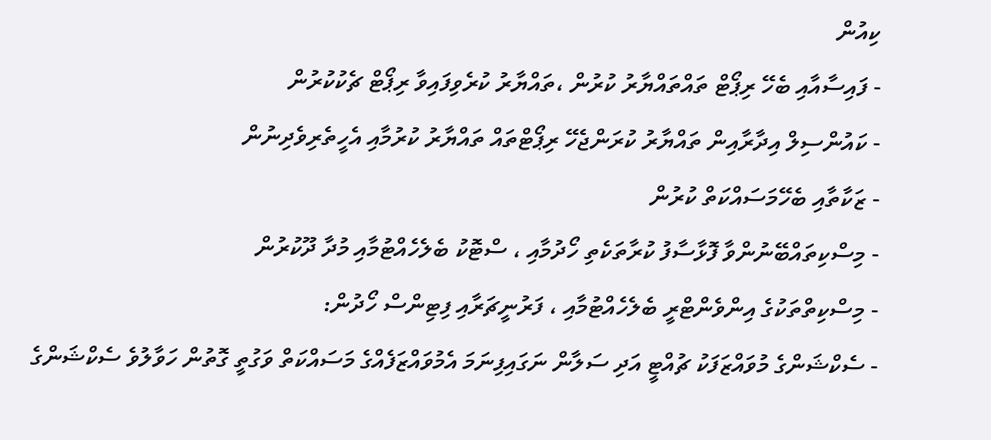ކިއުން
- ފައިސާއާއި ބެހޭ ރިޕޯޓް ތައްތައްޔާރު ކުރުން ،ތައްޔާރު ކުރެވިފައިވާ ރިޕޯޓް ޗެކުކުރުން
- ކައުންސިލް އިދާރާއިން ތައްޔާރު ކުރަންޖެހޭ ރިޕޯޓްތައް ތައްޔާރު ކުރުމާއި އެހީތެރިވެދިނުން
- ޒަކާތާއި ބެހޭމަސައްކަތް ކުރުން
- މިސްކިތައްބޭނުންވާ ފޮޅާސާފު ކުރާތަކެތި ހޯދުމާއި ، ސްޓޮކު ބެލެހެއްޓުމާއި މުދާ ދޫކުރުން
- މިސްކިތްތަކުގެ އިންވެންޓްރީ ބެލެހެއްޓުމާއި ، ފަރުނީޗަރާއި ފިޓިންސް ހޯދުން:
- ސެކްޝަންގެ މުވައްޒަފަކު ޗުއްޓީ އަދި ސަލާން ނަގައިފިނަމަ އެމުވައްޒަފެއްގެ މަސައްކަތް ވަގުތީ ގޮތުން ހަވާލުވެ ސެކްޝަންގެ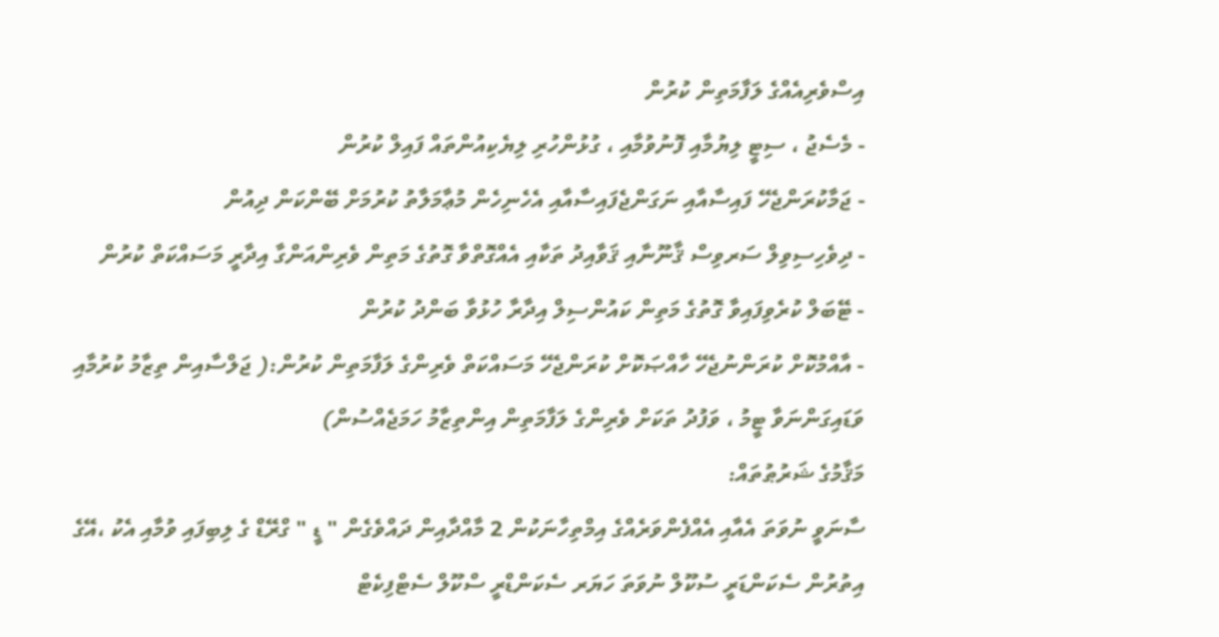އިސްވެރިއެއްގެ ލަފާމަތިން ކުރުން
- މެސެޖު ، ސިޓީ ލިޔުމާއި ފޮނުވުމާއި ، ގުޅުންހުރި ލިޔެކިއުންތައް ފައިލް ކުރުން
- ޖަމާކުރަންޖެހޭ ފައިސާއާއި ނަގަންޖެފައިސާއާއި އެހެނިހެން މުޢާމަލާތު ކުރުމަށް ބޭންކަން ދިއުން
- ދިވެހިސިވިލް ސަރވިސް ޤާނޫނާއި ޤަވާއިދު ތަކާއި އެއްގޮތްވާ ގޮތުގެ މަތިން ވެރިންއަންގާ އިދާރީ މަސައްކަތް ކުރުން
- ޓޭބަލް ކުރެވިފައިވާ ގޮތުގެ މަތިން ކައުންސިލް އިދާރާ ހުޅުވާ ބަންދު ކުރުން
- އާއްމުކޮށް ކުރަންނުޖެހޭ ހާއްޞަކޮށް ކުރަންޖެހޭ މަސައްކަތް ވެރިންގެ ލަފާމަތިން ކުރުން:( ޖަލްސާއިން ތިޒާމު ކުރުމާއި ވަޑައިގަންނަވާ ޓީމު ، ވަފުދު ތަކަށް ވެރިންގެ ލަފާމަތިން އިންތިޒާމު ހަމަޖެއްސުން)
މަޤާމުގެ ޝަރުޠުތައް:
ސާނަވީ ނުވަތަ އެއާއި އެއްފެންވަރެއްގެ އިމްތިހާނަކުން 2 މާއްދާއިން ދައްވެގެން " ޑީ " ގްރޭޑް ގެ ލިބިފައި ވުމާއި އެކު ،އޭގެ އިތުރުން ސެކަންޑަރީ ސުކޫލް ނުވަތަ ހަޔަރ ސެކަންޑްރީ ސްކޫލް ސެޓްފިކެޓް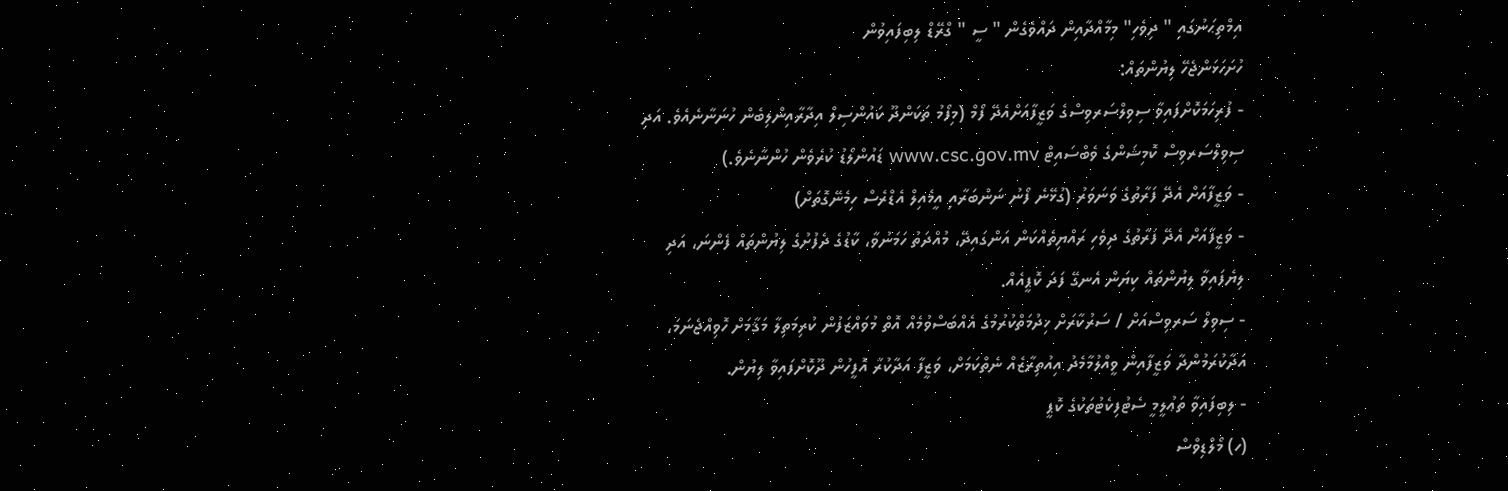އިމްތިޙަނުގައި " ދިވެހި" މިމާއްދާއިން ދައްވެގެން " ސީ " ގްރޭޑް ލިބިފައިވުން
ހުށަހަޅަންޖެހޭ ލިޔުންތައް:
- ފުރިހަމަކޮށްފައިވާ ސިވިލްސަރވިސްގެ ވަޒީފާއަށްއެދޭ ފޯމް (މިފޯމު ތަކަންދޫ ކައުންސިލް އިދާރާއިންލިބެން ހުނަނާނެއެވެ. އަދި ސިވިލްސަރވިސް ކޮމިޝަންގެ ވެބްސައިޓް www.csc.gov.mv ޑައުންލޯޑު ކުރެވެން ހުންނާނެވެ.)
- ވަޒީފާއަށް އެދޭ ފަރާތުގެ ވަނަވަރު (ގުޅޭނެ ފޯނު ނަންބަރާއި އީމެއިލް އެޑްރެސް ހިމެނޭގޮތަށް)
- ވަޒީފާއަށް އެދޭ ފަރާތުގެ ދިވެހި ރައްޔިތެއްކަން އަންގައިދޭ، މުއްދަތު ހަމަނުވާ، ކާޑުގެ ދެފުށުގެ ލިޔުންތައް ފެންނަ، އަދި ލިޔެފައިވާ ލިޔުންތައް ކިޔަން އެނގޭ ފަދަ ކޮޕީއެއް.
- ސިވިލް ސަރވިސްއަށް / ސަރުކާރަށް ޚިދުމަތްކުރުމުގެ އެއްބަސްވުމެއް އޮތް މުވައްޒަފުން ކުރިމަތިލާ މަޤާމަށް ހޮވިއްޖެނަމަ، އަދާކުރަމުންދާ ވަޒީފާއިން ވީއްލުމާމެދު އިއުތިރާޒެއް ނެތްކަމަށް، ވަޒީފާ އަދާކުރާ އޮފީހުން ދޫކޮށްފައިވާ ލިޔުން.
- ލިބިފައިވާ ތަޢުލީމީ ސެޓުފިކެޓުތަކުގެ ކޮޕީ
(ހ) މޯލްޑިވްސް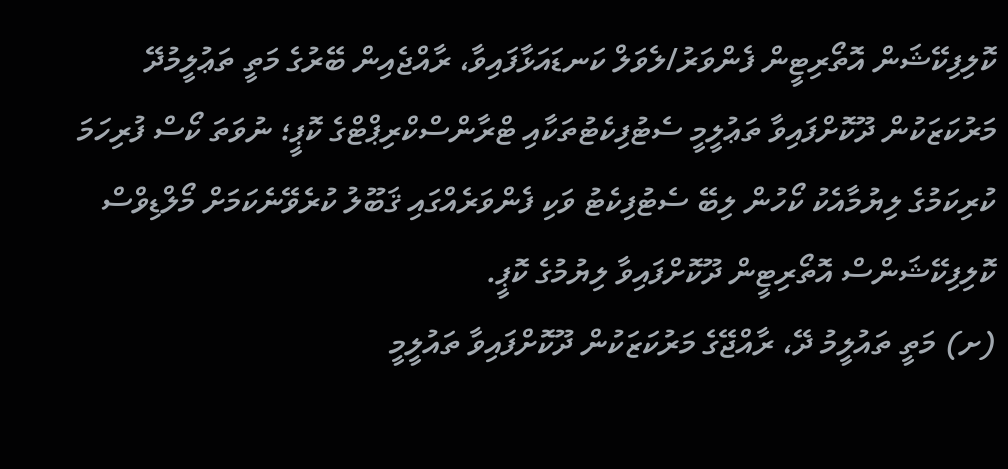ކޮލިފިކޭޝަން އޮތޯރިޓީން ފެންވަރު/ލެވަލް ކަނޑައަޅާފައިވާ، ރާއްޖެއިން ބޭރުގެ މަތީ ތަޢުލީމުދޭ މަރުކަޒަކުން ދޫކޮށްފައިވާ ތަޢުލީމީ ސެޓުފިކެޓުތަކާއި ޓްރާންސްކްރިޕްޓްގެ ކޮޕީ؛ ނުވަތަ ކޯސް ފުރިހަމަ ކުރިކަމުގެ ލިޔުމާއެކު ކޯހުން ލިބޭ ސެޓުފިކެޓު ވަކި ފެންވަރެއްގައި ޤަބޫލު ކުރެވޭނެކަމަށް މޯލްޑިވްސް ކޮލިފިކޭޝަންސް އޮތޯރިޓީން ދޫކޮށްފައިވާ ލިޔުމުގެ ކޮޕީ.
(ށ) މަތީ ތައުލީމު ދޭ، ރާއްޖޭގެ މަރުކަޒަކުން ދޫކޮށްފައިވާ ތައުލީމީ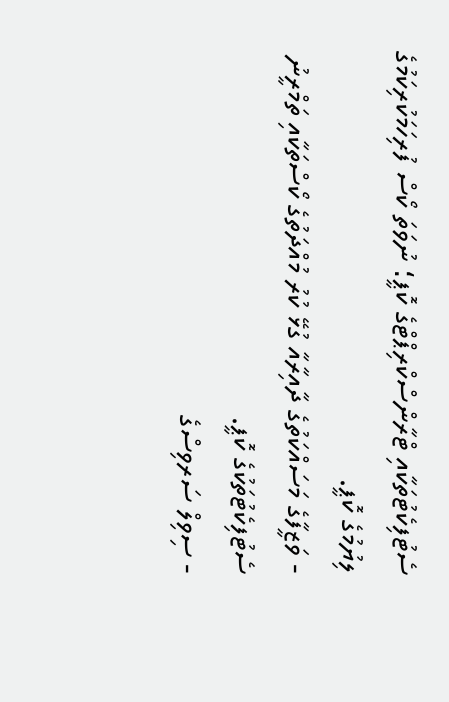ސެޓުފިކެޓުތަކާއި ޓްރާންސްކްރިޕްޓްގެ ކޮޕީ؛ ނުވަތަ ކޯސް ފުރިހަމަކުރިކަމުގެ ލިޔުމުގެ ކޮޕީ.
- ވަޒީފާގެ މަސައްކަތުގެ ދާއިރާއާ ގުޅޭ ކުރު މުއްދަތުގެ ކޯސްތަކާއި ތަމްރީނު ސެޓުފިކެޓުތަކުގެ ކޮޕީ.
- ސިވިލް ސަރވިސްގެ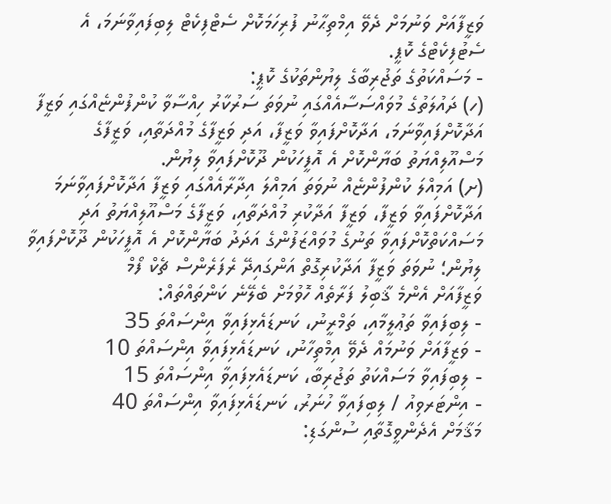ވަޒީފާއަށް ވަނުމަށް ދެވޭ އިމްތިޙާނު ފުރިހަމަކޮށް ސެޓްފިކެޓް ލިބިފައިވާނަމަ، އެ ސެޓުފިކެޓްގެ ކޮޕީ.
- މަސައްކަތުގެ ތަޖުރިބާގެ ލިޔުންތަކުގެ ކޮޕީ:
(ހ) ދައުލަތުގެ މުވައްސަސާއެއްގައި ނުވަތަ ސަރުކާރު ހިއްސާވާ ކުންފުންޏެއްގައި ވަޒީފާ އަދާކޮށްފައިވާނަމަ، އަދާކޮށްފައިވާ ވަޒީފާ، އަދި ވަޒީފާގެ މުއްދަތާއި، ވަޒީފާގެ މަސްއޫލިއްޔަތު ބަޔާންކޮށް އެ އޮފީހަކުން ދޫކޮށްފައިވާ ލިޔުން.
(ށ) އަމިއްލަ ކުންފުންޏެއް ނުވަތަ އަމިއްލަ އިދާރާއެއްގައި ވަޒީފާ އަދާކޮށްފައިވާނަމަ އަދާކޮށްފައިވާ ވަޒީފާ، ވަޒީފާ އަދާކުރި މުއްދަތާއި، ވަޒީފާގެ މަސްއޫލިއްޔަތު އަދި މަސައްކަތްކޮށްފައިވާ ތަނުގެ މުވައްޒަފުންގެ އަދަދު ބަޔާންކޮށް އެ އޮފީހަކުން ދޫކޮށްފައިވާ ލިޔުން؛ ނުވަތަ ވަޒީފާ އަދާކުރިގޮތް އަންގައިދޭ ރެފަރެންސް ޗެކް ފޯމް
ވަޒީފާއަށް އެންމެ ޤާބިލު ފަރާތެއް ހޮވުމަށް ބެލޭނެ ކަންތައްތައް:
- ލިބިފައިވާ ތަޢުލީމާއި، ތަމްރީނު، ކަނޑައެޅިފައިވާ އިންސައްތަ 35
- ވަޒީފާއަށް ވަނުމައް ދެވޭ އިމްތިހާނު، ކަނޑައެޅިފައިވާ އިންސައްތަ 10
- ލިބިފައިވާ މަސައްކަތު ތަޖުރިބާ، ކަނޑައެޅިފައިވާ އިންސައްތަ 15
- އިންޓަރވިއު / ލިބިފައިވާ ހުނަރު، ކަނޑައެޅިފައިވާ އިންސައްތަ 40
މަޤާމަށް އެދެންވީގޮތާއި ސުންގަޑި: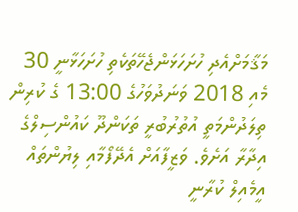މަޤާމަށްއެދި ހުށަހަޅަންޖެހޭތަކެތި ހުށަހަޅާނީ 30 މެއި 2018 ވަނަދުވަހުގެ 13:00 ގެ ކުރިން ތިލަދުންމަތީ އުތުރުބުރީ ތަކަންދޫ ކައުންސިލްގެ އިދާރާ އަށެވެ. ވަޒީފާއަށް އެދޭފޯމާއި ލިޔުންތައް އީމެއިލް ކުރާނީ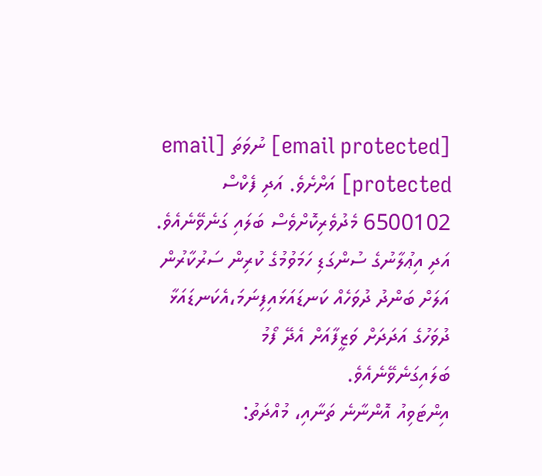[email protected] ނުވަތަ [email protected] އަށްށެވެ. އަދި ފެކްސް 6500102 މެދުވެރިކޮށްވެސް ބަލައި ގަނެވޭނެއެވެ. އަދި އިޢުލާނުގެ ސުންގަޑި ހަމަވުމުގެ ކުރިން ސަރުކާރުން އަލަށް ބަންދު ދުވަހެއް ކަނޑައަޅައިފިނަމަ،އެކަނޑައަޅާ ދުވަހުގެ އަދަދަށް ވަޒީފާއަށް އެދޭ ފޯމު ބަލައިގަނެވޭނެއެވެ.
އިންޓަވިއު އޮންނާނެ ތަނާއި، މުއްދަތު: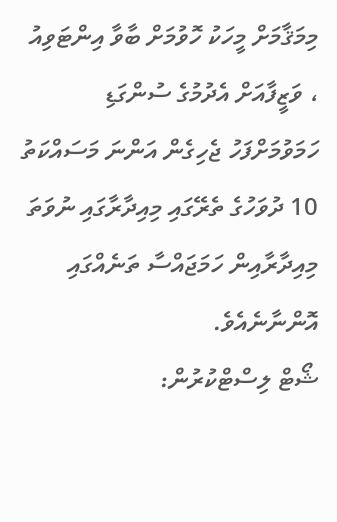މިމަޤާމަށް މީހަކު ހޮވުމަށް ބާވާ އިންޓަވިއު ، ވަޒީފާއަށް އެދުމުގެ ސުންގަޑި ހަމަވުމަށްފަހު ޖެހިގެން އަންނަ މަސައްކަތު 10 ދުވަހުގެ ތެރޭގައި މިއިދާރާގައި ނުވަތަ މިއިދާރާއިން ހަމަޖައްސާ ތަނެއްގައި އޮންނާނެއެވެ.
ޝޯޓް ލިސްޓްކުރުން: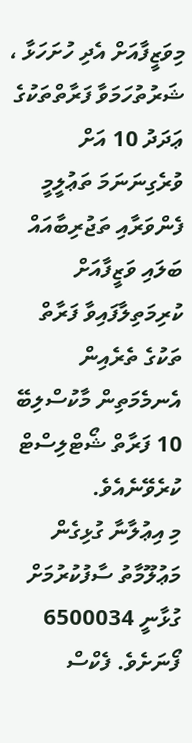މިވަޒީފާއަށް އެދި ހުށަހަޅާ ، ޝަރުތުހަމަވާ ފަރާތްތަކުގެ ޢަދަދު 10 އަށް ވުރެގިނަނަމަ ތަޢުލީމީ ފެންވަރާއި ތަޖުރިބާއައް ބަލައި ވަޒީފާއަށް ކުރިމަތިލާފައިވާ ފަރާތް ތަކުގެ ތެރެއިން އެނމެމަތިން މާކުސްލިބޭ 10 ފަރާތް ޝޯޓްލިސްޓް ކުރެވޭނެއެވެ.
މި އިޢުލާނާ ގުޅިގެން މަޢުލޫމާތު ސާފުކުރުމަށް ގުޅާނީ 6500034 ފޯނަށެވެ. ފެކްސް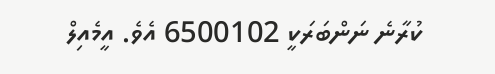ކުރާނެ ނަންބަރަކީ 6500102 އެވެ. އީމެއިލް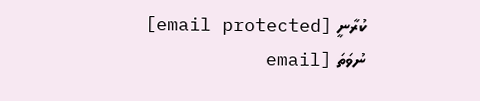ކުރާނީ [email protected] ނުވަތަ [email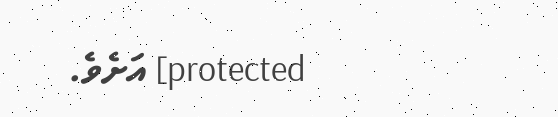protected] އަށެވެ.